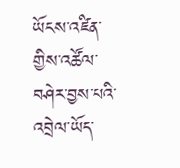ཡོངས་འཛིན་གྱིས་འཚོལ་བཤེར་བྱས་པའི་འབྲེལ་ཡོད་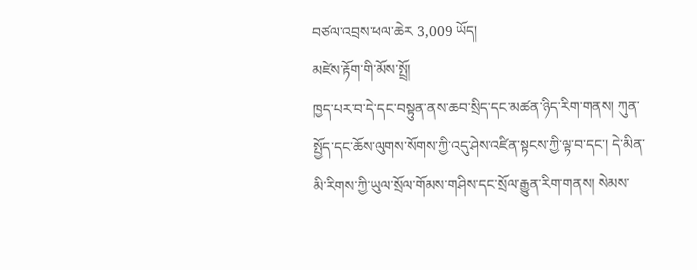བཙལ་འབྲས་ཕལ་ཆེར 3,009 ཡོད།
མཛེས་རྟོག་གི་མོས་སྤྲོ།
ཁྱད་པར་བ་དེ་དང་བསྟུན་ནས་ཆབ་སྲིད་དང་མཚན་ཉིད་རིག་གནས། ཀུན་སྤྱོད་དང་ཆོས་ལུགས་སོགས་ཀྱི་འདུ་ཤེས་འཛིན་སྟངས་ཀྱི་ལྟ་བ་དང་། དེ་མིན་མི་རིགས་ཀྱི་ཡུལ་སྲོལ་གོམས་གཤིས་དང་སྲོལ་རྒྱུན་རིག་གནས། སེམས་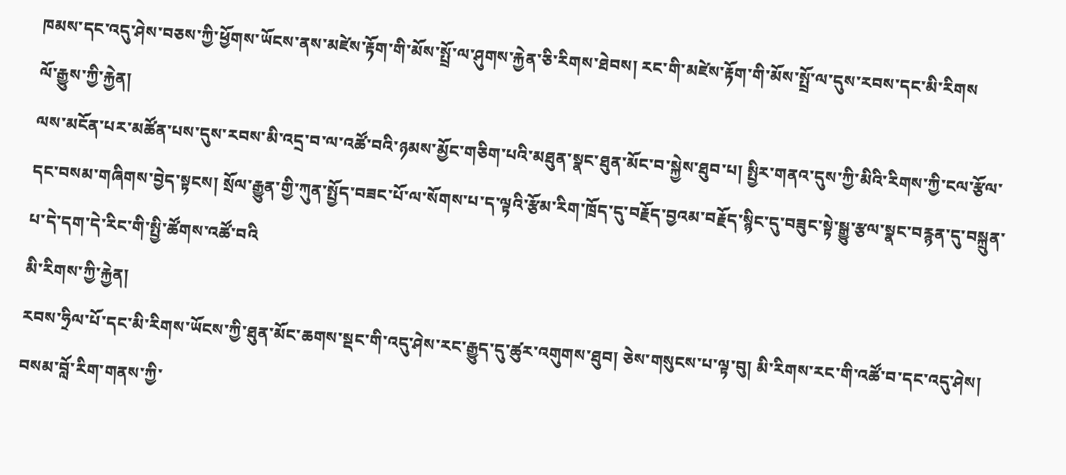ཁམས་དང་འདུ་ཤེས་བཅས་ཀྱི་ཕྱོགས་ཡོངས་ནས་མཛེས་རྟོག་གི་མོས་སྤྲོ་ལ་ཤུགས་རྐྱེན་ཅི་རིགས་ཐེབས། རང་གི་མཛེས་རྟོག་གི་མོས་སྤྲོ་ལ་དུས་རབས་དང་མི་རིགས
ལོ་རྒྱུས་ཀྱི་རྐྱེན།
ལས་མངོན་པར་མཚོན་པས་དུས་རབས་མི་འདྲ་བ་ལ་འཚོ་བའི་ཉམས་མྱོང་གཅིག་པའི་མཐུན་སྣང་ཐུན་མོང་བ་སྐྱེས་ཐུབ་པ། སྤྱིར་གནའ་དུས་ཀྱི་མིའི་རིགས་ཀྱི་ངལ་རྩོལ་དང་བསམ་གཞིགས་བྱེད་སྟངས། སྲོལ་རྒྱུན་གྱི་ཀུན་སྤྱོད་བཟང་པོ་ལ་སོགས་པ་ད་ལྟའི་རྩོམ་རིག་ཁྲོད་དུ་བརྗོད་བྱའམ་བརྗོད་སྙིང་དུ་བཟུང་སྟེ་སྒྱུ་རྩལ་སྣང་བརྙན་དུ་བསྐྲུན་པ་དེ་དག་དེ་རིང་གི་སྤྱི་ཚོགས་འཚོ་བའི
མི་རིགས་ཀྱི་རྐྱེན།
རབས་ཧྲིལ་པོ་དང་མི་རིགས་ཡོངས་ཀྱི་ཐུན་མོང་ཆགས་སྡང་གི་འདུ་ཤེས་རང་རྒྱུད་དུ་ཚུར་འགུགས་ཐུབ། ཅེས་གསུངས་པ་ལྟ་བུ། མི་རིགས་རང་གི་འཚོ་བ་དང་འདུ་ཤེས། བསམ་བློ་རིག་གནས་ཀྱི་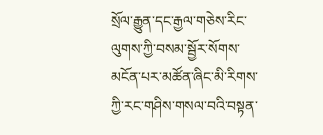སྲོལ་རྒྱུན་དང་རྒྱལ་གཅེས་རིང་ལུགས་ཀྱི་བསམ་སྦྱོར་སོགས་མངོན་པར་མཚོན་ཞིང་མི་རིགས་ཀྱི་རང་གཤིས་གསལ་བའི་བསྟན་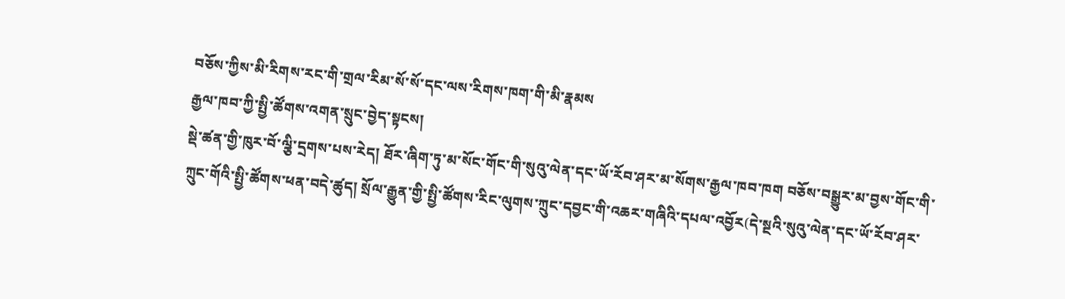བཅོས་ཀྱིས་མི་རིགས་རང་གི་གྲལ་རིམ་སོ་སོ་དང་ལས་རིགས་ཁག་གི་མི་རྣམས
རྒྱལ་ཁབ་ཀྱི་སྤྱི་ཚོགས་འགན་སྲུང་བྱེད་སྟངས།
སྡེ་ཚན་གྱི་ཁུར་བོ་ལྕི་དྲགས་པས་རེད། ཐོར་ཞིག་ཏུ་མ་སོང་གོང་གི་སུའུ་ལེན་དང་ཡོ་རོབ་ཤར་མ་སོགས་རྒྱལ་ཁབ་ཁག བཅོས་བསྒྱུར་མ་བྱས་གོང་གི་ཀྲུང་གོའི་སྤྱི་ཚོགས་ཕན་བདེ་ཚུད། སྲོལ་རྒྱུན་གྱི་སྤྱི་ཚོགས་རིང་ལུགས་ཀྲུང་དབྱང་གི་འཆར་གཞིའི་དཔལ་འབྱོར(དེ་སྔའི་སུའུ་ལེན་དང་ཡོ་རོབ་ཤར་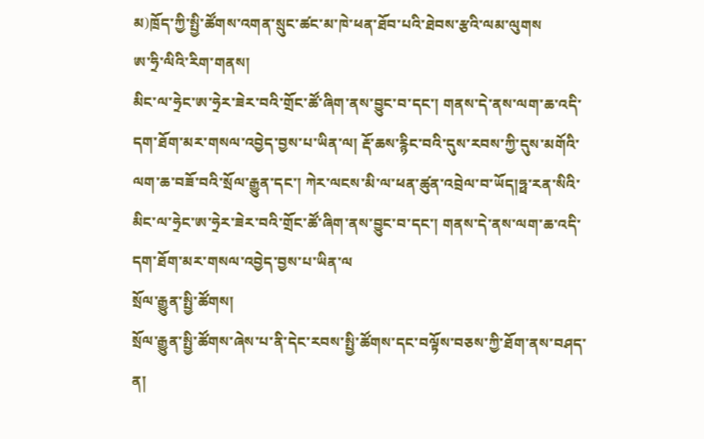མ)ཁྲོད་ཀྱི་སྤྱི་ཚོགས་འགན་སྲུང་ཚང་མ་ཁེ་ཕན་ཐོབ་པའི་ཐེབས་རྩའི་ལམ་ལུགས
ཨ་ཧྲི་ལིའི་རིག་གནས།
མིང་ལ་ཧྲེང་ཨ་ཧྲེར་ཟེར་བའི་གྲོང་ཚོ་ཞིག་ནས་བྱུང་བ་དང་། གནས་དེ་ནས་ལག་ཆ་འདི་དག་ཐོག་མར་གསལ་འབྱེད་བྱས་པ་ཡིན་ལ། རྡོ་ཆས་རྙིང་བའི་དུས་རབས་ཀྱི་དུས་མགོའི་ལག་ཆ་བཟོ་བའི་སྲོལ་རྒྱུན་དང་། ཀེར་ལངས་མི་ལ་ཕན་ཚུན་འབྲེལ་བ་ཡོད།ཧྥ་རན་སིའི་མིང་ལ་ཧྲེང་ཨ་ཧྲེར་ཟེར་བའི་གྲོང་ཚོ་ཞིག་ནས་བྱུང་བ་དང་། གནས་དེ་ནས་ལག་ཆ་འདི་དག་ཐོག་མར་གསལ་འབྱེད་བྱས་པ་ཡིན་ལ
སྲོལ་རྒྱུན་སྤྱི་ཚོགས།
སྲོལ་རྒྱུན་སྤྱི་ཚོགས་ཞེས་པ་ནི་དེང་རབས་སྤྱི་ཚོགས་དང་བལྟོས་བཅས་ཀྱི་ཐོག་ནས་བཤད་ན།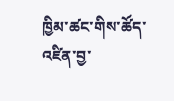ཁྱིམ་ཚང་གིས་ཚོད་འཛིན་བྱ་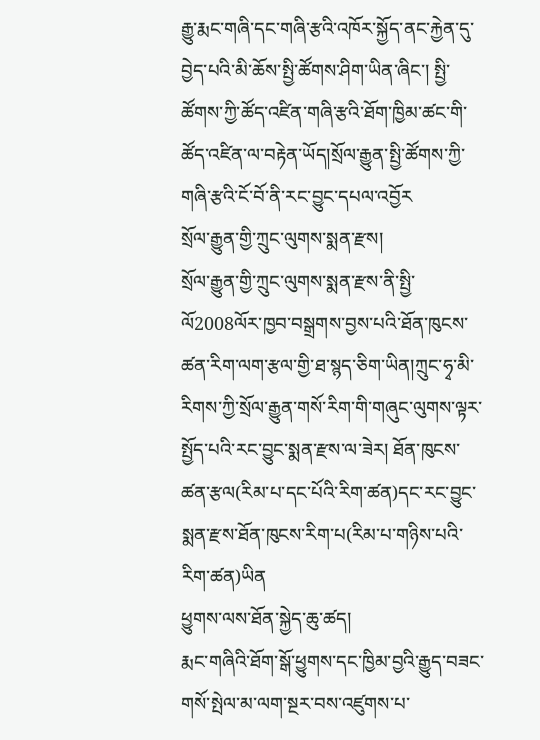རྒྱུ་རྨང་གཞི་དང་གཞི་རྩའི་འཁོར་སྐྱོད་ནང་རྐྱེན་དུ་བྱེད་པའི་མི་ཆོས་སྤྱི་ཚོགས་ཤིག་ཡིན་ཞིང་། སྤྱི་ཚོགས་ཀྱི་ཚོད་འཛིན་གཞི་རྩའི་ཐོག་ཁྱིམ་ཚང་གི་ཚོད་འཛིན་ལ་བརྟེན་ཡོད།སྲོལ་རྒྱུན་སྤྱི་ཚོགས་ཀྱི་གཞི་རྩའི་ངོ་བོ་ནི་རང་བྱུང་དཔལ་འབྱོར
སྲོལ་རྒྱུན་གྱི་ཀྲུང་ལུགས་སྨན་རྫས།
སྲོལ་རྒྱུན་གྱི་ཀྲུང་ལུགས་སྨན་རྫས་ནི་སྤྱི་ལོ2008ལོར་ཁྱབ་བསྒྲགས་བྱས་པའི་ཐོན་ཁུངས་ཚན་རིག་ལག་རྩལ་གྱི་ཐ་སྙད་ཅིག་ཡིན།ཀྲུང་ཧྭ་མི་རིགས་ཀྱི་སྲོལ་རྒྱུན་གསོ་རིག་གི་གཞུང་ལུགས་ལྟར་སྤྱོད་པའི་རང་བྱུང་སྨན་རྫས་ལ་ཟེར། ཐོན་ཁུངས་ཚན་རྩལ(རིམ་པ་དང་པོའི་རིག་ཚན)དང་རང་བྱུང་སྨན་རྫས་ཐོན་ཁུངས་རིག་པ(རིམ་པ་གཉིས་པའི་རིག་ཚན)ཡིན
ཕྱུགས་ལས་ཐོན་སྐྱེད་ཆུ་ཚད།
རྨང་གཞིའི་ཐོག་སྒོ་ཕྱུགས་དང་ཁྱིམ་བྱའི་རྒྱུད་བཟང་གསོ་སྤེལ་མ་ལག་སྔར་བས་འཛུགས་པ་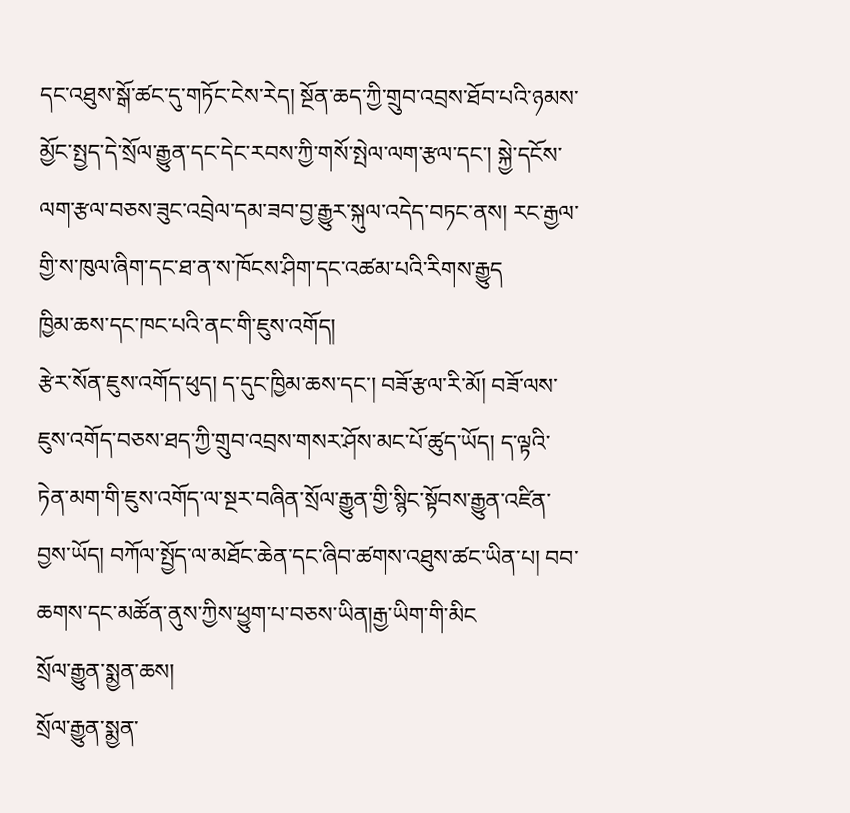དང་འཐུས་སྒོ་ཚང་དུ་གཏོང་ངེས་རེད། སྔོན་ཆད་ཀྱི་གྲུབ་འབྲས་ཐོབ་པའི་ཉམས་མྱོང་སྤྱད་དེ་སྲོལ་རྒྱུན་དང་དེང་རབས་ཀྱི་གསོ་སྤེལ་ལག་རྩལ་དང་། སྐྱེ་དངོས་ལག་རྩལ་བཅས་ཟུང་འབྲེལ་དམ་ཟབ་བྱ་རྒྱུར་སྐུལ་འདེད་བཏང་ནས། རང་རྒྱལ་གྱི་ས་ཁུལ་ཞིག་དང་ཐ་ན་ས་ཁོངས་ཤིག་དང་འཚམ་པའི་རིགས་རྒྱུད
ཁྱིམ་ཆས་དང་ཁང་པའི་ནང་གི་ཇུས་འགོད།
རྩེར་སོན་ཇུས་འགོད་ཕུད། ད་དུང་ཁྱིམ་ཆས་དང་། བཟོ་རྩལ་རི་མོ། བཟོ་ལས་ཇུས་འགོད་བཅས་ཐད་ཀྱི་གྲུབ་འབྲས་གསར་ཤོས་མང་པོ་ཚུད་ཡོད། ད་ལྟའི་ཏེན་མག་གི་ཇུས་འགོད་ལ་སྔར་བཞིན་སྲོལ་རྒྱུན་གྱི་སྙིང་སྟོབས་རྒྱུན་འཛིན་བྱས་ཡོད། བཀོལ་སྤྱོད་ལ་མཐོང་ཆེན་དང་ཞིབ་ཚགས་འཐུས་ཚང་ཡིན་པ། བབ་ཆགས་དང་མཚོན་ནུས་ཀྱིས་ཕྱུག་པ་བཅས་ཡིན།རྒྱ་ཡིག་གི་མིང
སྲོལ་རྒྱུན་སྨྱན་ཆས།
སྲོལ་རྒྱུན་སྨྱན་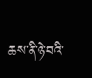ཆས་ནི་ཉེ་བའི་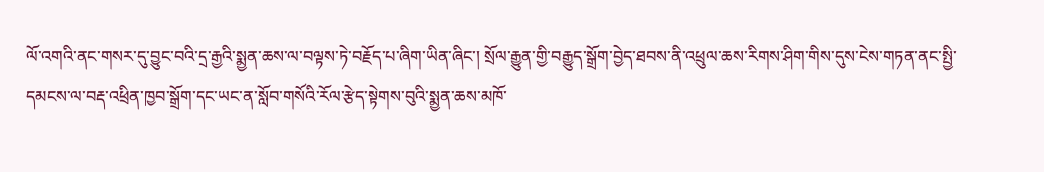ལོ་འགའི་ནང་གསར་དུ་བྱུང་བའི་དྲ་རྒྱའི་སྨྱན་ཆས་ལ་བལྟས་ཏེ་བརྗོད་པ་ཞིག་ཡིན་ཞིང་། སྲོལ་རྒྱུན་གྱི་བརྒྱུད་སྒྲོག་བྱེད་ཐབས་ནི་འཕྲུལ་ཆས་རིགས་ཤིག་གིས་དུས་ངེས་གཏན་ནང་སྤྱི་དམངས་ལ་བརྡ་འཕྲིན་ཁྱབ་སྒྲོག་དང་ཡང་ན་སློབ་གསོའི་རོལ་རྩེད་སྟེགས་བུའི་སྨྱན་ཆས་མཁོ་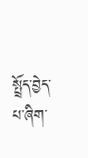སྤྲོད་བྱེད་པ་ཞིག་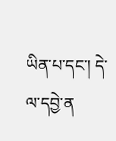ཡིན་པ་དང་། དེ་ལ་དབྱེ་ན